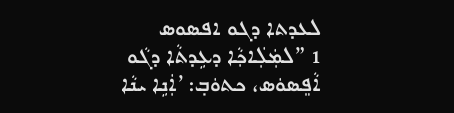ܠܥܕܬܐ ܕܓܘ ܐܦܣܘܣ
1 ”ܠܡܲܠܲܐܟ݂ܵܐ ܕܥܹܕܬܵܐ ܕܓܵܘ ܐܵܦܸܣܘܿܣ، ܟܬܘܿܒ݂: ’ܐܲܢܹܐ ܝܢܵܐ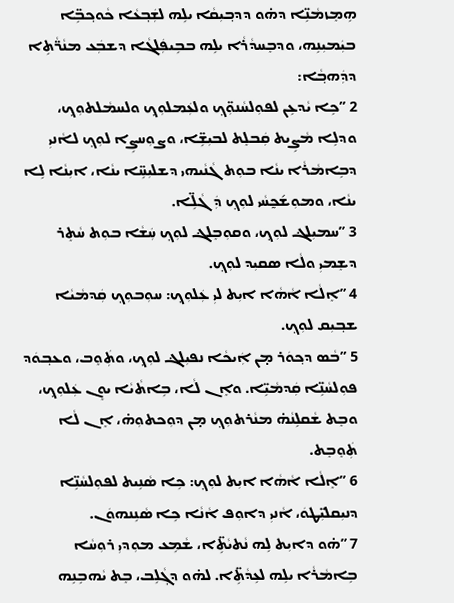ܗܹܡܸܙܡܵܢܹ̈ܐ ܕܗ̇ܘ ܕܕܒ݂ܝܼܩܵܐ ܝܠܹܗ ܠܫܲܒ݂ܥܵܐ ܟܵܘܟ݂ܒܹ̈ܐ ܒܝܲܡܝܼܢܹܗ، ܘܕܒܸܚܕܵܪܵܐ ܝܠܹܗ ܒܒܹܝܦܲܠܓܵܐ ܕܫܒܲܥ ܡܢܵܪ̈ܵܬܹܐ ܕܕܲܗܒ݂ܵܐ:
2 ”ܟܹܐ ܝܵܕܥܹܢ ܠܦܘܼܠܚܵܢܘܼ̈ܟ݂ ܘܠܥܲܡܠܘܼܟ݂ ܘܠܚܡܵܠܬܘܼܟ݂، ܘܕܠܹܐ ܡܵܨܹܝܬ ܩܲܒܠܸܬ ܠܒܝܼܫܹ̈ܐ، ܘܨܘܼܚܨܹܐ ܠܘܼܟ݂ ܠܐܵܢܝܼ ܕܒܹܐܡܵܪܵܐ ܝܢܵܐ ܒܘܼܬ ܓܵܢܵܝܗܝ ܕܫܠܝܼܚܹ̈ܐ ܝܢܵܐ، ܐܝܼܢܵܐ ܠܹܐ ܝܢܵܐ، ܘܡܘܼܫ݇ܟ̰ܚܵܝ ܠܘܼܟ݂ ܕܲܓܵܠܹ̈ܐ.
3 ”ܚܡܝܼܠܔ ܠܘܼܟ݂، ܘܩܘܼܒܸܠܔ ܠܘܼܟ݂ ܚܲܫܵܐ ܒܘܼܬ ܚܵܬܸܪ ܕܫܸܡܝܼ ܘܠܵܐ ܣܩܝܼܕ ܠܘܼܟ݂.
4 ”ܐܸܠܵܐ ܐܵܗܵܐ ܐܝܼܬ ܠܝܼ ܥܲܠܘܼܟ݂: ܚܘܼܒܘܼܟ݂ ܩܲܕܡܵܝܵܐ ܫܒ݂ܝܼܩ ܠܘܼܟ݂.
5 ”ܒܵܣ ܕܟ݂ܘܿܪ ܡ̣ܢ ܐܲܝܟܵܐ ܢܦܝܼܠܔ ܠܘܼܟ݂، ܘܬܲܘܸܒ، ܘܥܒ݂ܘܿܕ ܦܘܼܠܚܵܢܹ̈ܐ ܩܲܕܡܵܝܹ̈ܐ. ܘܐܸܢ ܠܵܐ، ܒܹܐܬܵܝܵܐ ܝܘܸܢ ܥܲܠܘܼܟ݂، ܘܒܸܬ ܫܵܩܠܹܢܵܗ̇ ܡܢܵܪܬܘܼܟ݂ ܡ̣ܢ ܕܘܼܟܬܘܼܗ̇، ܐܸܢ ܠܵܐ ܬܲܘܸܒܸܬ.
6 ”ܐܸܠܵܐ ܐܵܗܵܐ ܐܝܼܬ ܠܘܼܟ݂: ܟܹܐ ܣܵܢܹܝܬ ܠܦܘܼܠܚܵܢܹ̈ܐ ܕܢܝܼܩܠܝܼ̈ܛܘܿ، ܐܵܢܝܼ ܕܐܘܼܦ ܐܵܢܵܐ ܟܹܐ ܣܵܢܹܢܗܘܿܢ.
7 ”ܗ̇ܘ ܕܐܝܼܬ ܠܹܗ ܢܵܬܝܵܬܹ̈ܐ، ܫܵܡܹܥ ܡܘܼܕܝܼ ܪܘܼܚܵܐ ܒܹܐܡܵܪܵܐ ܝܠܹܗ ܠܥܹܕܵܬܹ̈ܐ. ܠܗ̇ܘ ܕܓ݂ܵܠܹܒ، ܒܸܬ ܝܵܗܒܹܢܹܗ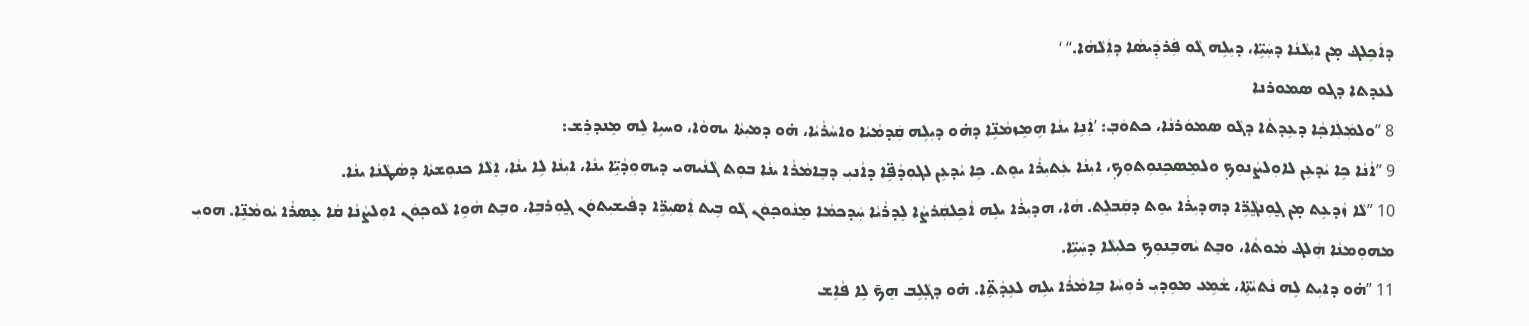ܕܐܵܟܹܠܔ ܡ̣ܢ ܐܝܼܠܵܢܵܐ ܕܚܲܝܹ̈ܐ، ܕܝܼܠܹܗ ܓܵܘ ܦܲܪܕܲܝܣܵܐ ܕܐܲܠܵܗܵܐ.“ ‘
ܠܥܕܬܐ ܕܓܘ ܣܡܘܪܢܐ
8 ”ܘܠܡܲܠܲܐܟ݂ܵܐ ܕܥܹܕܬܵܐ ܕܓܵܘ ܣܡܘܿܪܢܵܐ، ܟܬܘܿܒ݂: ’ܐܲܢܹܐ ܝܢܵܐ ܗܹܡܸܙܡܵܢܹ̈ܐ ܕܗ̇ܘ ܕܝܼܠܹܗ ܩܲܕܡܵܝܵܐ ܘܐܚܵܪܵܝܵܐ، ܗ̇ܘ ܕܡܝܼܬܵܐ ܝܗܘܵܐ، ܘܚܝܹܐ ܠܹܗ ܡܸܢܕܪܸܫ:
9 ”ܐܵܢܵܐ ܟܹܐ ܝܵܕܥܹܢ ܠܐܘܼܠܨܵܢܘܼܟ݂ ܘܠܡܸܣܟܹܢܘܼܬܘܼܟ݂، ܐܝܼܢܵܐ ܥܲܬܝܼܪܵܐ ܝܘܸܬ. ܟܹܐ ܝܵܕܥܹܢ ܠܓܘܼܕܵܦܹ̈ܐ ܕܐܵܢܝܼ ܕܒܹܐܡܵܪܵܐ ܝܢܵܐ ܒܘܼܬ ܓܵܢܵܝܗܝ ܕܝܗܘܼܕܵܝܹ̈ܐ ܝܢܵܐ، ܐܝܼܢܵܐ ܠܹܐ ܝܢܵܐ، ܐܸܠܵܐ ܟܢܘܼܫܬܵܐ ܕܣܵܛܵܢܵܐ ܝܢܵܐ.
10 ”ܠܵܐ ܙܵܕܥܹܬ ܡ̣ܢ ܓ̰ܘܼܢܓ̰ܵܪܹ̈ܐ ܕܗܕܝܼܪܵܐ ܝܘܸܬ ܕܩܲܒܠܸܬ. ܗܵܐ، ܗܕܝܼܪܵܐ ܝܠܹܗ ܐܵܟܹܠܩܲܪܨܵܐ ܠܸܕܪܵܝܵܐ ܚܲܕܟܡܵܐ ܡܸܢܵܘܟ݂ܘܿܢ ܓܵܘ ܒܹܝܬ ܐܲܣܝܼܪܹ̈ܐ ܕܦܵܝܫܝܼܬܘܿܢ ܓ̰ܘܼܪܒܹܐ، ܘܒܸܬ ܗܵܘܹܐ ܠܵܘܟ݂ܘܿܢ ܐܘܼܠܨܵܢܵܐ ܩܵܐ ܥܸܣܪܵܐ ܝܵܘܡܵܢܹ̈ܐ. ܗܘܝܼ ܡܗܘܼܡܢܵܐ ܗܲܠܔ ܡܵܘܬܵܐ، ܘܒܸܬ ܝܵܗܒܹܢܘܼܟ݂ ܟܠܝܼܠܵܐ ܕܚܲܝܹ̈ܐ.
11 ”ܗ̇ܘ ܕܐܝܼܬ ܠܹܗ ܢܵܬܝܵܬܹ̈ܐ، ܫܵܡܹܥ ܡܘܼܕܝܼ ܪܘܼܚܵܐ ܒܹܐܡܵܪܵܐ ܝܠܹܗ ܠܥܹܕܵܬܹ̈ܐ. ܗ̇ܘ ܕܓ݂ܵܠܹܒ ܗܸܟ̃ ܠܹܐ ܦܵܐܹܫ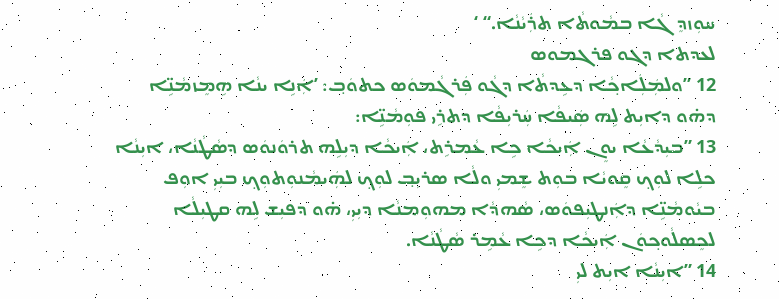ܚܘܼܙܕܸܓܵܐ ܒܡܵܘܬܵܐ ܬܪܲܝܵܢܵܐ.“ ‘
ܠܥܕܬܐ ܕܓܘ ܦܪܓܡܘܣ
12 ”ܘܠܡܲܠܲܐܟ݂ܵܐ ܕܥܹܕܬܵܐ ܕܓܵܘ ܦܲܪܓܵܡܘܿܣ ܟܬܘܿܒ݂: ’ܐܲܢܹܐ ܝܢܵܐ ܗܹܡܸܙܡܵܢܹ̈ܐ ܕܗ̇ܘ ܕܐܝܼܬ ܠܹܗ ܣܲܝܦܵܐ ܚܲܪܝܼܦܵܐ ܕܬܪܹܝ ܦܘܼܡܵܢܹ̈ܐ:
13 ”ܒܝܼܕܵܥܵܐ ܝܘܸܢ ܐܲܝܟܵܐ ܟܹܐ ܥܵܡܪܹܬ، ܐܲܝܟܵܐ ܕܝܼܠܹܗ ܬܪܘܿܢܘܿܣ ܕܣܵܛܵܢܵܐ، ܐܝܼܢܵܐ ܟܠܹܐ ܠܘܼܟ݂ ܩܸܘܝܵܐ ܒܘܼܬ ܫܸܡܝܼ ܘܠܵܐ ܣܪܝܼܒ݂ ܠܘܼܟ݂ ܠܗܲܝܡܵܢܘܼܬܘܼܟ݂ ܒܝܼܝܼ ܐܘܼܦ ܒܝܵܘܡܵܢܹ̈ܐ ܕܐܲܢܛܝܼܦܘܿܣ، ܣܵܗܕܵܐ ܡܗܘܼܡܢܵܐ ܕܝܼܝܼ، ܗ̇ܘ ܕܦܝܼܫ ܠܹܗ ܩܛܝܼܠܵܐ ܠܟܸܣܠܵܘܟ݂ܘܿܢ ܐܲܝܟܵܐ ܕܟܹܐ ܥܵܡܹܪ ܣܵܛܵܢܵܐ.
14 ”ܐܝܼܢܵܐ ܐܝܼܬ ܠܝܼ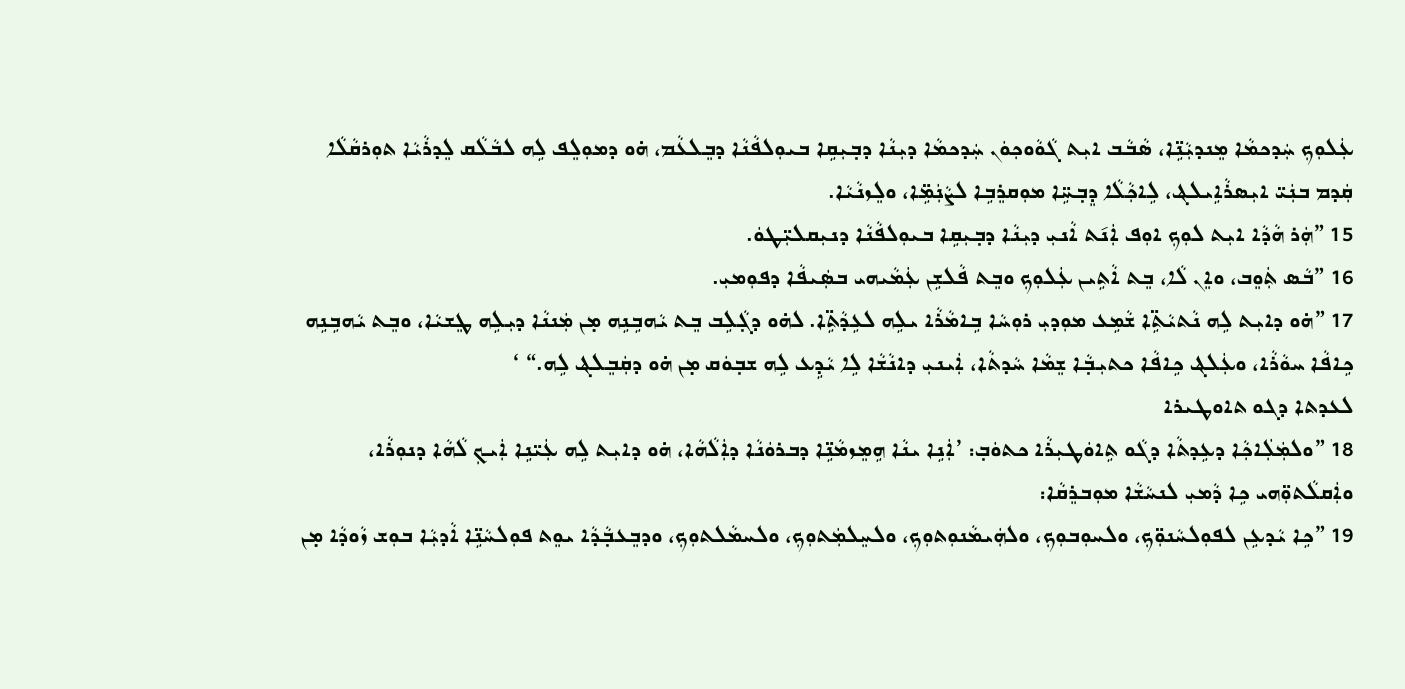ܥܲܠܘܼܟ݂ ܚܲܕܟܡܵܐ ܡܸܢܕܝܼܵܢܹ̈ܐ، ܣܵܒܵܒ ܐܝܼܬ ܓܵܘܵܘܟ݂ܘܿܢ ܚܲܕܟܡܵܐ ܕܝܼܢܵܐ ܕܒ݂ܝܼܩܹܐ ܒܝܘܼܠܦܵܢܵܐ ܕܒܸܠܥܵܡ، ܗ̇ܘ ܕܡܘܼܠܸܦ ܠܹܗ ܠܒܵܠܵܩ ܠܸܕܪܵܝܵܐ ܬܘܼܪܩܵܠܵܐ ܩܲܕܡ ܒܢܲܝ̈ ܐܝܼܣܪܵܐܹܝܠܔ، ܠܹܐܟ݂ܵܠܵܐ ܕܸܒ݂ܚܹ̈ܐ ܡܘܼܩܪܸܒܹܐ ܠܨܵܢܲܡܹ̈ܐ، ܘܠܸܙܢܵܝܵܐ.
15 ”ܗܲܪ ܗܵܕܵܐ ܐܝܼܬ ܠܘܼܟ݂ ܐܘܼܦ ܐܲܢ݇ܬ ܐܵܢܝܼ ܕܝܼܢܵܐ ܕܒ݂ܝܼܩܹܐ ܒܝܘܼܠܦܵܢܵܐ ܕܢܝܼܩܠܝܼ̈ܛܘܿ.
16 ”ܒܵܣ ܬܲܘܸܒ، ܘܐܸܢ ܠܵܐ، ܒܸܬ ܐܵܬܹܝܢ ܥܲܠܘܼܟ݂ ܘܒܸܬ ܦܵܠܫܹܢ ܥܲܡܵܝܗܝ ܒܣܲܝܦܵܐ ܕܦܘܼܡܝܼ.
17 ”ܗ̇ܘ ܕܐܝܼܬ ܠܹܗ ܢܵܬܝܵܬܹ̈ܐ ܫܵܡܹܥ ܡܘܼܕܝܼ ܪܘܼܚܵܐ ܒܹܐܡܵܪܵܐ ܝܠܹܗ ܠܥܹܕܵܬܹ̈ܐ. ܠܗ̇ܘ ܕܓ݂ܵܠܹܒ ܒܸܬ ܝܵܗܒܹܢܹܗ ܡ̣ܢ ܡܲܢܢܵܐ ܕܝܼܠܹܗ ܛܸܫܝܵܐ، ܘܒܸܬ ܝܵܗܒܹܢܹܗ ܟܹܐܦܵܐ ܚܘܵܪܵܐ، ܘܥܲܠܔ ܟܹܐܦܵܐ ܟܬܝܼܒ݂ܵܐ ܫܸܡܵܐ ܚܵܕܬܵܐ، ܐܲܝܢܝܼ ܕܐܢܵܫܵܐ ܠܹܐ ܝܵܕܹܥ ܠܹܗ ܫܒ݂ܘܿܩ ܡ̣ܢ ܗ̇ܘ ܕܩܲܒܸܠܔ ܠܹܗ.“ ‘
ܠܥܕܬܐ ܕܓܘ ܬܐܘܛܝܪܐ
18 ”ܘܠܡܲܠܲܐܟ݂ܵܐ ܕܥܹܕܬܵܐ ܕܓܵܘ ܬܹܐܘܿܛܝܼܪܵܐ ܟܬܘܿܒ݂: ’ܐܲܢܹܐ ܝܢܵܐ ܗܹܡܸܙܡܵܢܹ̈ܐ ܕܒܪܘܿܢܵܐ ܕܐܲܠܵܗܵܐ، ܗ̇ܘ ܕܐܝܼܬ ܠܹܗ ܥܲܝ̈ܢܹܐ ܐܲܝܟ݂ ܠܵܗܵܐ ܕܢܘܼܪܵܐ، ܘܐܲܩܠܵܬܘܼ̈ܗܝ ܟܹܐ ܕܵܡܝܼ ܠܢܚܵܫܵܐ ܡܘܼܒܪܸܩܵܐ:
19 ”ܟܹܐ ܝܵܕܥܹܢ ܠܦܘܼܠܚܵܢܘܼ̈ܟ݂، ܘܠܚܘܼܒܘܼܟ݂، ܘܠܗܲܝܡܵܢܘܼܬܘܼܟ݂، ܘܠܚܸܠܡܲܬܘܼܟ݂، ܘܠܚܡܵܠܬܘܼܟ݂، ܘܕܒܸܥܒ݂ܵܕܵܐ ܝܘܸܬ ܦܘܼܠܚܵܢܹ̈ܐ ܐܵܕܝܼܵܐ ܒܘܼܫ ܙܵܘܕܵܐ ܡ̣ܢ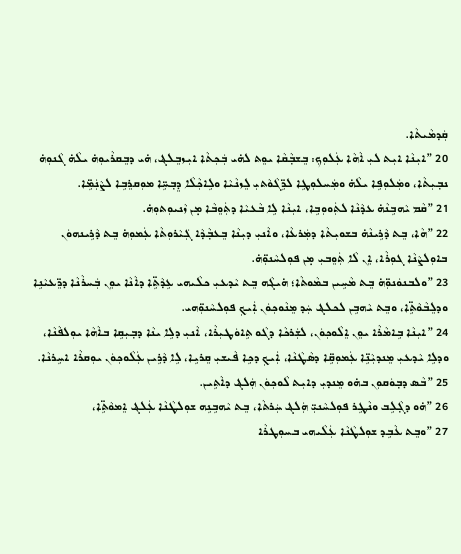ܩܲܕܡܵܝܬܵܐ.
20 ”ܐܝܼܢܵܐ ܐܝܼܬ ܠܝܼ ܐܵܗܵܐ ܥܲܠܘܼܟ݂: ܒܸܫܒ݂ܵܩܵܐ ܝܘܸܬ ܠܗ̇ܝ ܒܲܟ݂ܬܵܐ ܐܝܼܙܒܸܠܔ، ܗ݁ܝ ܕܒܸܩܪܵܝܘܼܗ̇ ܝܠܵܗ̇ ܓܵܢܘܼܗ̇ ܢܒ݂ܝܼܬܵܐ، ܘܡܲܠܘܼܦܹܐ ܝܠܵܗ̇ ܘܡܲܚܠܘܼܛܹܐ ܠܪܹ̈ܓܵܘܵܬܝܼ ܠܸܙܢܵܝܵܐ ܘܠܹܐܟ݂ܵܠܵܐ ܕܸܒ݂ܚܹ̈ܐ ܡܘܼܩܪܸܒܹܐ ܠܨܵܢܲܡܹ̈ܐ.
21 ”ܩܵܡ ܝܵܗܒܹܢܵܗ̇ ܥܕܵܢܵܐ ܠܬܲܘܘܼܒܹܐ، ܐܝܼܢܵܐ ܠܹܐ ܒܵܥܝܵܐ ܕܬܲܘܸܒܵܐ ܡ̣ܢ ܙܵܢܝܘܼܬܘܼܗ̇.
22 ”ܗܵܐ، ܒܸܬ ܕܵܪܹܝܢܵܗ̇ ܒܫܘܝܼܬܵܐ ܕܡܲܪܥܵܐ، ܘܐܵܢܝܼ ܕܝܼܢܵܐ ܒܸܥܒ݂ܵܕܵܐ ܓܲܝܵܪܘܼܬܵܐ ܥܲܡܘܼܗ̇ ܒܸܬ ܕܵܪܹܝܢܗܘܿܢ ܒܐܘܼܠܨܵܢܵܐ ܓܘܼܪܵܐ، ܐܸܢ ܠܵܐ ܬܲܘܸܒܝܼ ܡ̣ܢ ܦܘܼܠܚܵܢܘܼ̈ܗ̇.
23 ”ܘܠܒܢܘܿܢܘܼ̈ܗ̇ ܒܸܬ ܡܵܚܹܝܢ ܒܡܵܘܬܵܐ؛ ܗ̇ܝܓܵܗ ܒܸܬ ܝܵܕܥܝܼ ܟܠܵܝܗܝ ܥܹܕܵܬܹ̈ܐ ܕܐܵܢܵܐ ܝܘܸܢ ܒܲܚܪܵܢܵܐ ܕܪܸ̈ܥܝܵܢܹܐ ܘܕܠܸܒܵܘܵܬܹ̈ܐ، ܘܒܸܬ ܝܵܗܒܹܢ ܠܟܠܔ ܚܲܕ ܡܸܢܵܘܟ݂ܘܿܢ ܐܲܝܟ݂ ܦܘܼܠܚܵܢܘܼ̈ܗܝ.
24 ”ܐܝܼܢܵܐ ܒܹܐܡܵܪܵܐ ܝܘܸܢ ܐܸܠܵܘܟ݂ܘܿܢ، ܠܫܲܪܟܵܐ ܕܓܵܘ ܬܹܐܘܿܛܝܼܪܵܐ، ܐܵܢܝܼ ܕܠܹܐ ܝܢܵܐ ܕܒ݂ܝܼܩܹܐ ܒܐܵܗܵܐ ܝܘܼܠܦܵܢܵܐ، ܘܕܠܹܐ ܝܵܕܥܝܼ ܡܸܢܕܝܼܵܢܹ̈ܐ ܥܲܡܘܼܩܹ̈ܐ ܕܣܵܛܵܢܵܐ، ܐܲܝܟ݂ ܕܟܹܐ ܦܵܝܫܝܼ ܩܸܪܝܹܐ، ܠܹܐ ܕܵܪܹܝܢ ܥܲܠܵܘܟ݂ܘܿܢ ܝܘܼܩܪܵܐ ܐܚܹܪܢܵܐ.
25 ”ܒܵܣ ܕܒ݂ܘܿܩܘܼܢ ܒܗ̇ܘ ܡܸܢܕܝܼ ܕܐܝܼܬ ܠܵܘܟ݂ܘܿܢ ܗܲܠܔ ܕܐܵܬܹܝܢ.
26 ”ܗ̇ܘ ܕܓ݂ܵܠܹܒ ܘܢܵܛܹܪ ܦܘܼܠܚܵܢܝܼ̈ ܗܲܠܔ ܚܲܪܬܵܐ، ܒܸܬ ܝܵܗܒܹܢܹܗ ܫܘܼܠܛܵܢܵܐ ܥܲܠܔ ܐܸܡܘܵܬܹ̈ܐ،
27 ”ܘܒܸܬ ܥܵܒܹܕ ܫܘܼܠܛܵܢܵܐ ܥܲܠܵܝܗܝ ܒܚܘܼܛܪܵܐ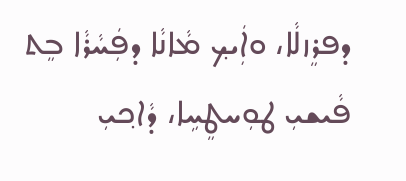ܕܦܪܸܙܠܵܐ، ܘܐܲܝܟ݂ ܡܵܐܢܵܐ ܕܦܲܚܵܪܵܐ ܒܸܬ ܦܵܝܫܝܼ ܛܘܼܚܛܸܚܹܐ، ܕܵܐܟ݂ܝܼ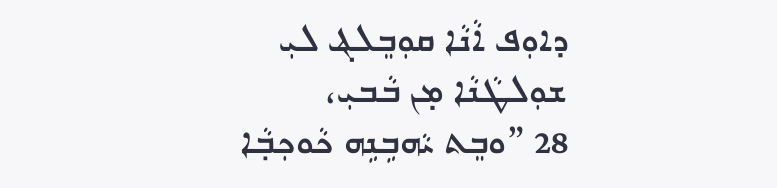ܕܐܘܼܦ ܐܵܢܵܐ ܩܘܼܒܸܠܔ ܠܝܼ ܫܘܼܠܛܵܢܵܐ ܡ̣ܢ ܒܵܒܝܼ،
28 ”ܘܒܸܬ ܝܵܗܒܹܢܹܗ ܟܵܘܟ݂ܒ݂ܵܐ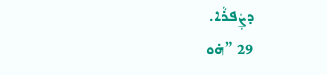ܕܨܲܦܪܵܐ.
29 ”ܗ̇ܘ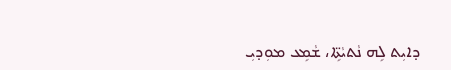ܕܐܝܼܬ ܠܹܗ ܢܵܬܝܵܬܹ̈ܐ، ܫܵܡܹܥ ܡܘܼܕܝܼ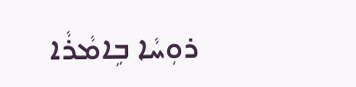ܪܘܼܚܵܐ ܒܹܐܡܵܪܵܐ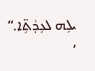ܝܠܹܗ ܠܥܹܕܵܬܹ̈ܐ.“ ‘